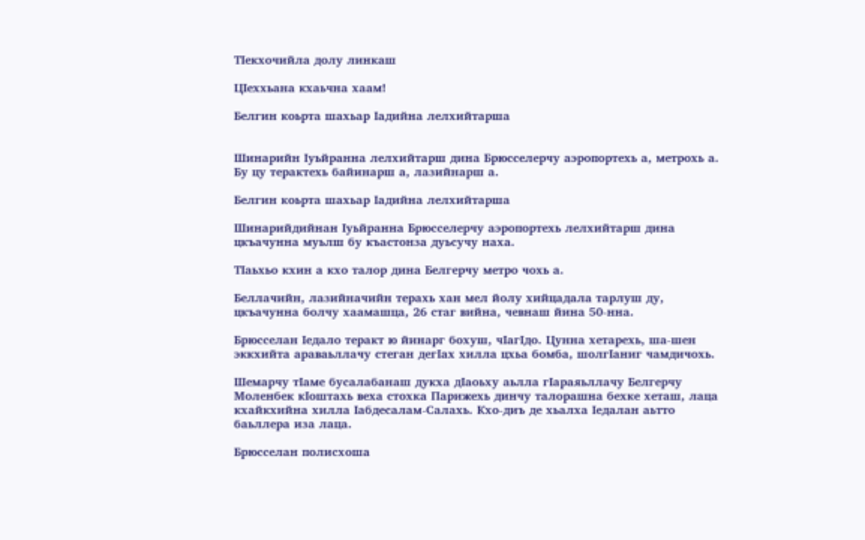ТIекхочийла долу линкаш

ЦIеххьана кхаьчна хаам!

Белгин коьрта шахьар Iадийна лелхийтарша


Шинарийн Iуьйранна лелхийтарш дина Брюсселерчу аэропортехь а, метрохь а. Бу цу терактехь байинарш а, лазийнарш а.

Белгин коьрта шахьар Iадийна лелхийтарша

Шинарийдийнан Iуьйранна Брюсселерчу аэропортехь лелхийтарш дина цкъачунна муьлш бу къастонза дуьсучу наха.

ТIаьхьо кхин а кхо талор дина Белгерчу метро чохь а.

Беллачийн, лазийначийн терахь хан мел йолу хийцадала тарлуш ду, цкъачунна болчу хаамашца, 26 стаг вийна, чевнаш йина 50-нна.

Брюсселан Iедало теракт ю йинарг бохуш, чIагIдо. Цунна хетарехь, ша-шен эккхийта араваьллачу стеган дегIах хилла цхьа бомба, шолгIаниг чамдичохь.

Шемарчу тIаме бусалабанаш дукха дIаоьху аьлла гIараяьллачу Белгерчу Моленбек кIоштахь веха стохка Парижехь динчу талорашна бехке хеташ, лаца кхайкхийна хилла Iабдесалам-Салахь. Кхо-диъ де хьалха Iедалан аьтто баьллера иза лаца.

Брюсселан полисхоша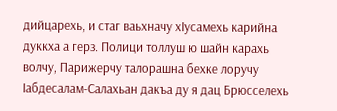дийцарехь, и стаг ваьхначу хIусамехь карийна дуккха а герз. Полици толлуш ю шайн карахь волчу, Парижерчу талорашна бехке лоручу Iабдесалам-Салахьан дакъа ду я дац Брюсселехь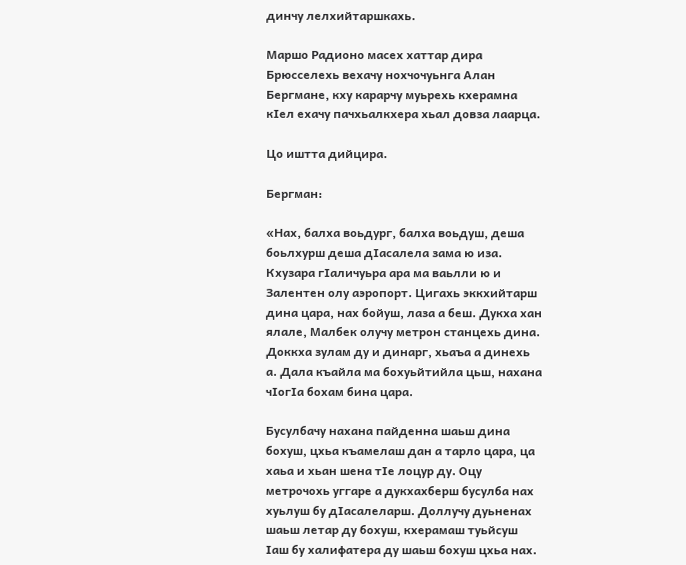динчу лелхийтаршкахь.

Маршо Радионо масех хаттар дира Брюсселехь вехачу нохчочуьнга Алан Бергмане, кху карарчу муьрехь кхерамна кIел ехачу пачхьалкхера хьал довза лаарца.

Цо иштта дийцира.

Бергман:

«Нах, балха воьдург, балха воьдуш, деша боьлхурш деша дIасалела зама ю иза. Кхузара гIаличуьра ара ма ваьлли ю и Залентен олу аэропорт. Цигахь эккхийтарш дина цара, нах бойуш, лаза а беш. Дукха хан ялале, Малбек олучу метрон станцехь дина. Доккха зулам ду и динарг, хьаъа а динехь а. Дала къайла ма бохуьйтийла цьш, нахана чIогIа бохам бина цара.

Бусулбачу нахана пайденна шаьш дина бохуш, цхьа къамелаш дан а тарло цара, ца хаьа и хьан шена тIе лоцур ду. Оцу метрочохь уггаре а дукхахберш бусулба нах хуьлуш бу дIасалеларш. Доллучу дуьненах шаьш летар ду бохуш, кхерамаш туьйсуш Iаш бу халифатера ду шаьш бохуш цхьа нах.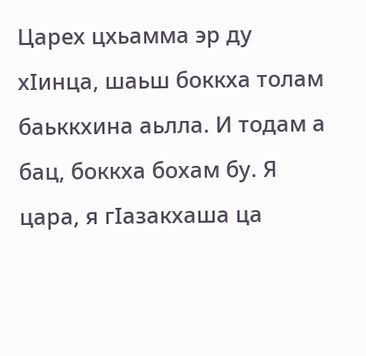Царех цхьамма эр ду хIинца, шаьш боккха толам баьккхина аьлла. И тодам а бац, боккха бохам бу. Я цара, я гIазакхаша ца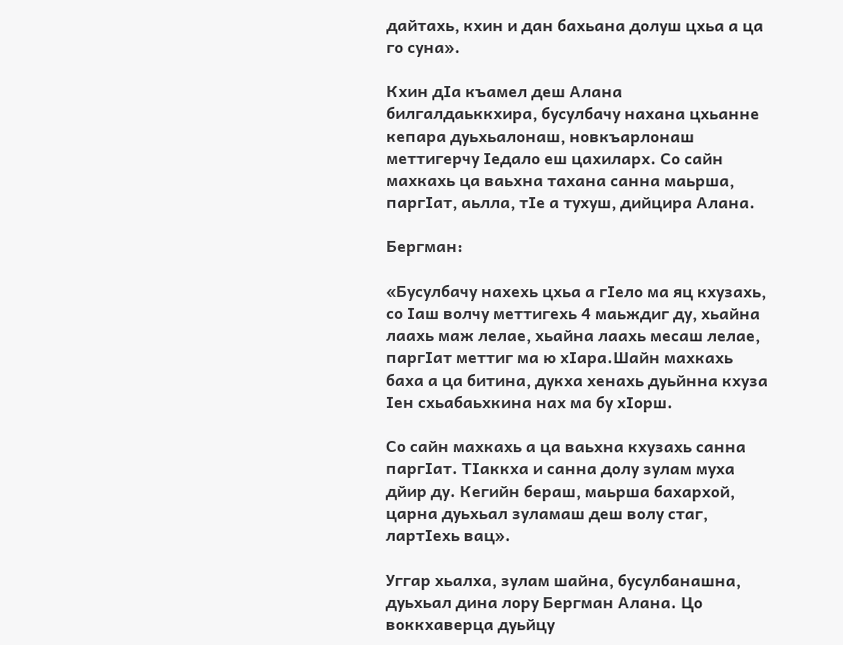дайтахь, кхин и дан бахьана долуш цхьа а ца го суна».

Кхин дIа къамел деш Алана билгалдаьккхира, бусулбачу нахана цхьанне кепара дуьхьалонаш, новкъарлонаш меттигерчу Iедало еш цахиларх. Со сайн махкахь ца ваьхна тахана санна маьрша, паргIат, аьлла, тIе а тухуш, дийцира Алана.

Бергман:

«Бусулбачу нахехь цхьа а гIело ма яц кхузахь, со Iаш волчу меттигехь 4 маьждиг ду, хьайна лаахь маж лелае, хьайна лаахь месаш лелае, паргIат меттиг ма ю хIара.Шайн махкахь баха а ца битина, дукха хенахь дуьйнна кхуза Iен схьабаьхкина нах ма бу хIорш.

Со сайн махкахь а ца ваьхна кхузахь санна паргIат. ТIаккха и санна долу зулам муха дйир ду. Кегийн бераш, маьрша бахархой, царна дуьхьал зуламаш деш волу стаг, лартIехь вац».

Уггар хьалха, зулам шайна, бусулбанашна, дуьхьал дина лору Бергман Алана. Цо воккхаверца дуьйцу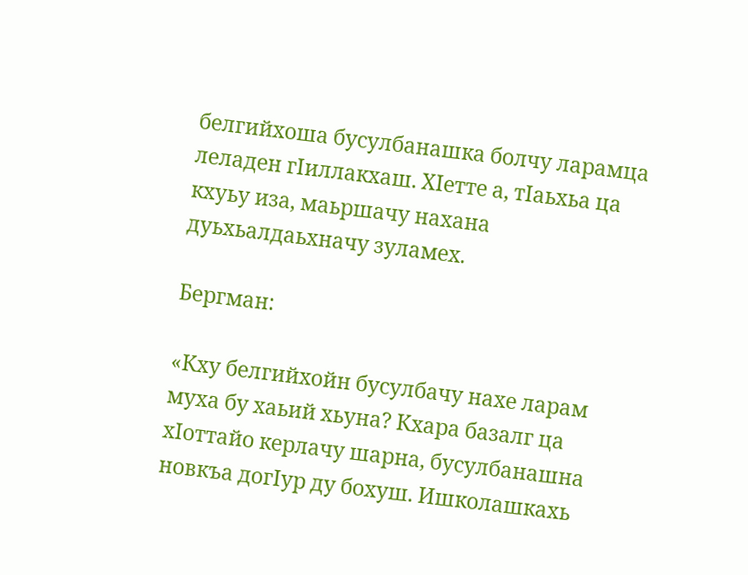белгийхоша бусулбанашка болчу ларамца леладен гIиллакхаш. ХIетте а, тIаьхьа ца кхуьу иза, маьршачу нахана дуьхьалдаьхначу зуламех.

Бергман:

«Кху белгийхойн бусулбачу нахе ларам муха бу хаьий хьуна? Кхара базалг ца хIоттайо керлачу шарна, бусулбанашна новкъа догIур ду бохуш. Ишколашкахь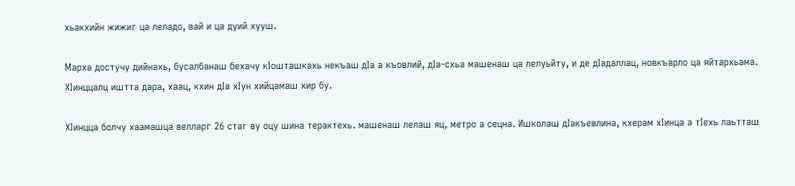хьакхийн жижиг ца леладо, вай и ца дуий хууш.

Марха достучу дийнахь, бусалбанаш бехачу кIошташкахь некъаш дIа а къовлий, дIа-схьа машенаш ца лелуьйту, и де дIадаллац, новкъарло ца яйтархьама. ХIинццалц иштта дара, хаац, кхин дIа хIун хийцамаш хир бу.

ХIинцца болчу хаамашца велларг 26 стаг ву оцу шина терактехь. машенаш лелаш яц, метро а сецна. Ишколаш дIакъевлина, кхерам хIинца а тIехь лаьтташ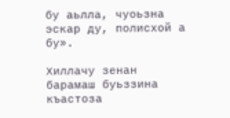бу аьлла, чуоьзна эскар ду, полисхой а бу».

Хиллачу зенан барамаш буьззина къастоза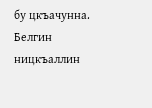бу цкъачунна. Белгин ницкъаллин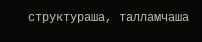структураша, талламчаша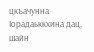цкъачунна Iорадаьккхина дац, шайн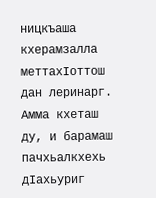ницкъаша кхерамзалла меттахIоттош дан леринарг. Амма кхеташ ду, и барамаш пачхьалкхехь дIахьуриг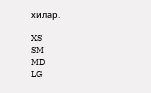хилар.

XS
SM
MD
LG